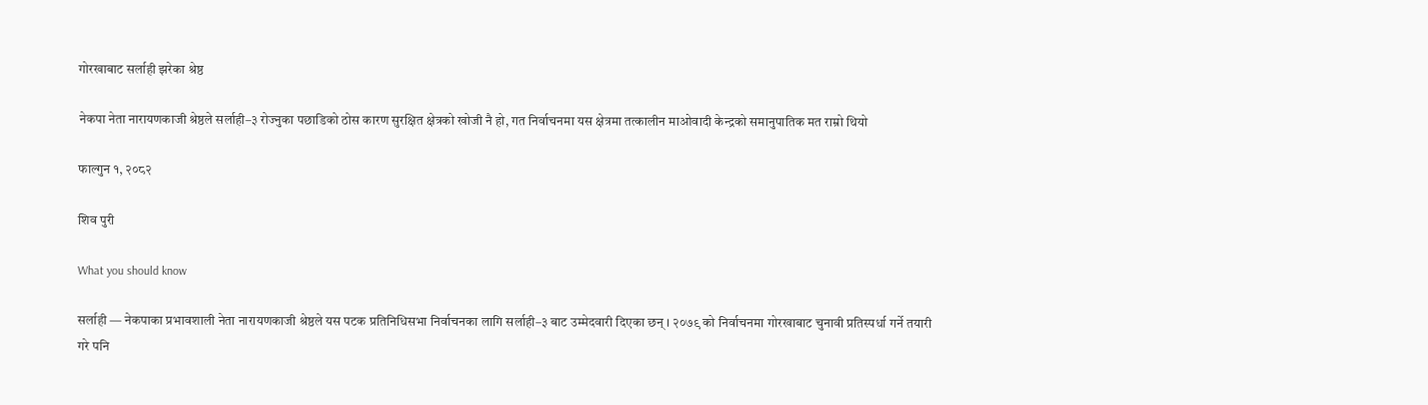गोरखाबाट सर्लाही झरेका श्रेष्ठ

नेकपा नेता नारायणकाजी श्रेष्ठले सर्लाही–३ रोज्नुका पछाडिको ठोस कारण सुरक्षित क्षेत्रको खोजी नै हो, गत निर्वाचनमा यस क्षेत्रमा तत्कालीन माओवादी केन्द्रको समानुपातिक मत राम्रो थियो

फाल्गुन १, २०८२

शिव पुरी

What you should know

सर्लाही — नेकपाका प्रभावशाली नेता नारायणकाजी श्रेष्ठले यस पटक प्रतिनिधिसभा निर्वाचनका लागि सर्लाही–३ बाट उम्मेदवारी दिएका छन् । २०७९ को निर्वाचनमा गोरखाबाट चुनावी प्रतिस्पर्धा गर्ने तयारी गरे पनि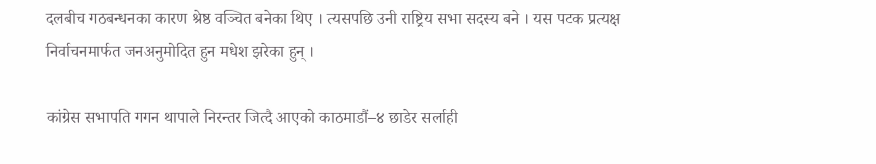दलबीच गठबन्धनका कारण श्रेष्ठ वञ्चित बनेका थिए । त्यसपछि उनी राष्ट्रिय सभा सदस्य बने । यस पटक प्रत्यक्ष निर्वाचनमार्फत जनअनुमोदित हुन मधेश झरेका हुन् ।

कांग्रेस सभापति गगन थापाले निरन्तर जित्दै आएको काठमाडौं–४ छाडेर सर्लाही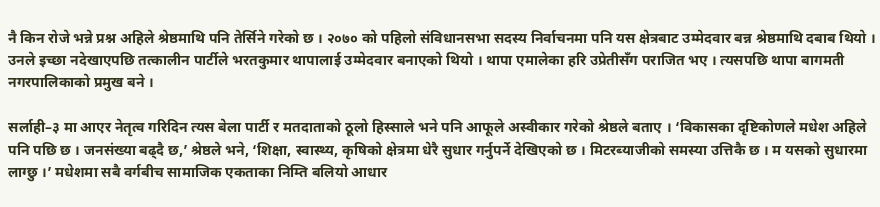नै किन रोजे भन्ने प्रश्न अहिले श्रेष्ठमाथि पनि तेर्सिने गरेको छ । २०७० को पहिलो संविधानसभा सदस्य निर्वाचनमा पनि यस क्षेत्रबाट उम्मेदवार बन्न श्रेष्ठमाथि दबाब थियो । उनले इच्छा नदेखाएपछि तत्कालीन पार्टीले भरतकुमार थापालाई उम्मेदवार बनाएको थियो । थापा एमालेका हरि उप्रेतीसँग पराजित भए । त्यसपछि थापा बागमती नगरपालिकाको प्रमुख बने ।

सर्लाही–३ मा आएर नेतृत्व गरिदिन त्यस बेला पार्टी र मतदाताको ठूलो हिस्साले भने पनि आफूले अस्वीकार गरेको श्रेष्ठले बताए । ‘विकासका दृष्टिकोणले मधेश अहिले पनि पछि छ । जनसंख्या बढ्दै छ,’ श्रेष्ठले भने, ‘शिक्षा, स्वास्थ्य, कृषिको क्षेत्रमा धेरै सुधार गर्नुपर्ने देखिएको छ । मिटरब्याजीको समस्या उत्तिकै छ । म यसको सुधारमा लाग्छु ।’ मधेशमा सबै वर्गबीच सामाजिक एकताका निम्ति बलियो आधार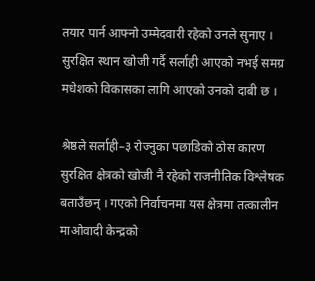तयार पार्न आफ्नो उम्मेदवारी रहेको उनले सुनाए । सुरक्षित स्थान खोजी गर्दै सर्लाही आएको नभई समग्र मधेशको विकासका लागि आएको उनको दाबी छ ।

श्रेष्ठले सर्लाही–३ रोज्नुका पछाडिको ठोस कारण सुरक्षित क्षेत्रको खोजी नै रहेको राजनीतिक विश्लेषक बताउँछन् । गएको निर्वाचनमा यस क्षेत्रमा तत्कालीन माओवादी केन्द्रको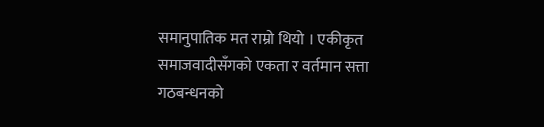समानुपातिक मत राम्रो थियो । एकीकृत समाजवादीसँगको एकता र वर्तमान सत्ता गठबन्धनको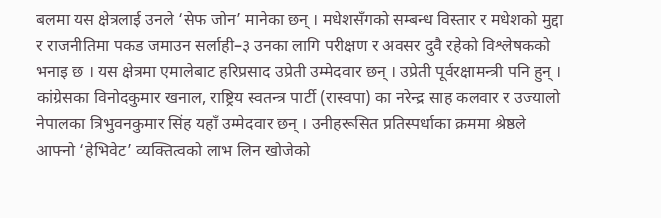बलमा यस क्षेत्रलाई उनले ‘सेफ जोन’ मानेका छन् । मधेशसँगको सम्बन्ध विस्तार र मधेशको मुद्दा र राजनीतिमा पकड जमाउन सर्लाही–३ उनका लागि परीक्षण र अवसर दुवै रहेको विश्लेषकको भनाइ छ । यस क्षेत्रमा एमालेबाट हरिप्रसाद उप्रेती उम्मेदवार छन् । उप्रेती पूर्वरक्षामन्त्री पनि हुन् । कांग्रेसका विनोदकुमार खनाल, राष्ट्रिय स्वतन्त्र पार्टी (रास्वपा) का नरेन्द्र साह कलवार र उज्यालो नेपालका त्रिभुवनकुमार सिंह यहाँ उम्मेदवार छन् । उनीहरूसित प्रतिस्पर्धाका क्रममा श्रेष्ठले आफ्नो ‘हेभिवेट’ व्यक्तित्वको लाभ लिन खोजेको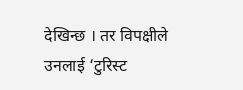देखिन्छ । तर विपक्षीले उनलाई ‘टुरिस्ट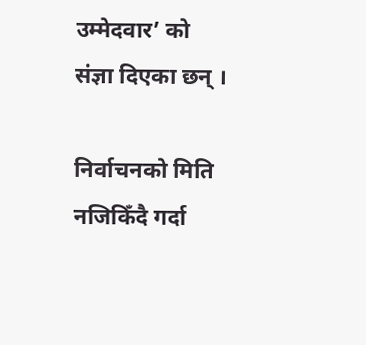उम्मेदवार’ को संज्ञा दिएका छन् ।

निर्वाचनको मिति नजिकिँदै गर्दा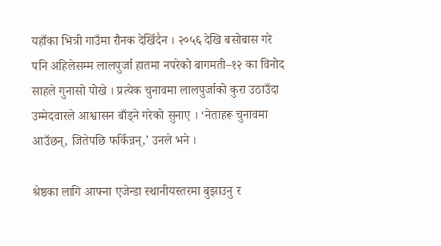यहाँका भित्री गाउँमा रौनक देखिँदैन । २०५६ देखि बसोबास गरे पनि अहिलेसम्म लालपुर्जा हातमा नपरेको बागमती–१२ का विनोद साहले गुनासो पोखे । प्रत्येक चुनावमा लालपुर्जाको कुरा उठाउँदा उम्मेदवारले आश्वासन बाँड्ने गरेको सुनाए । ‘नेताहरू चुनावमा आउँछन्, जितेपछि फर्किन्नन्,’ उनले भने ।

श्रेष्ठका लागि आफ्ना एजेन्डा स्थानीयस्तरमा बुझाउनु र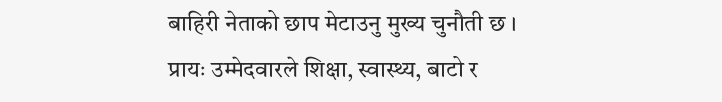बाहिरी नेताको छाप मेटाउनु मुख्य चुनौती छ । प्रायः उम्मेदवारले शिक्षा, स्वास्थ्य, बाटो र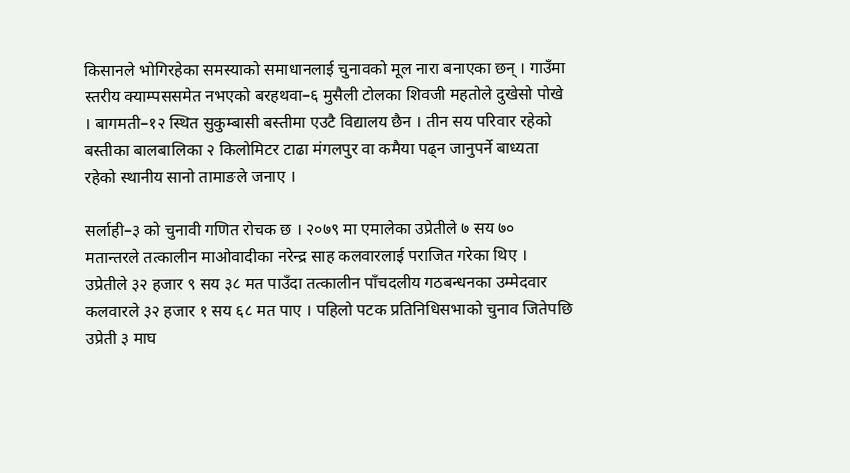किसानले भोगिरहेका समस्याको समाधानलाई चुनावको मूल नारा बनाएका छन् । गाउँमा स्तरीय क्याम्पससमेत नभएको बरहथवा–६ मुसैली टोलका शिवजी महतोले दुखेसो पोखे । बागमती–१२ स्थित सुकुम्बासी बस्तीमा एउटै विद्यालय छैन । तीन सय परिवार रहेको बस्तीका बालबालिका २ किलोमिटर टाढा मंगलपुर वा कमैया पढ्न जानुपर्ने बाध्यता रहेको स्थानीय सानो तामाङले जनाए ।

सर्लाही–३ को चुनावी गणित रोचक छ । २०७९ मा एमालेका उप्रेतीले ७ सय ७० मतान्तरले तत्कालीन माओवादीका नरेन्द्र साह कलवारलाई पराजित गरेका थिए । उप्रेतीले ३२ हजार ९ सय ३८ मत पाउँदा तत्कालीन पाँचदलीय गठबन्धनका उम्मेदवार कलवारले ३२ हजार १ सय ६८ मत पाए । पहिलो पटक प्रतिनिधिसभाको चुनाव जितेपछि उप्रेती ३ माघ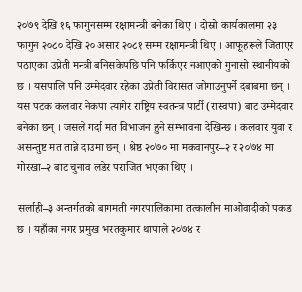२०७९ देखि १६ फागुनसम्म रक्षामन्त्री बनेका थिए । दोस्रो कार्यकालमा २३ फागुन २०८० देखि २० असार २०८१ सम्म रक्षामन्त्री थिए । आफूहरूले जिताएर पठाएका उप्रेती मन्त्री बनिसकेपछि पनि फर्किएर नआएको गुनासो स्थानीयको छ । यसपालि पनि उम्मेदवार रहेका उप्रेती विरासत जोगाउनुपर्ने दबाबमा छन् । यस पटक कलवार नेकपा त्यागेर राष्ट्रिय स्वतन्त्र पार्टी (रास्वपा) बाट उम्मेदवार बनेका छन् । जसले गर्दा मत विभाजन हुने सम्भावना देखिन्छ । कलवार युवा र असन्तुष्ट मत तान्ने दाउमा छन् । श्रेष्ठ २०७० मा मकवानपुर–२ र २०७४ मा गोरखा–२ बाट चुनाव लडेर पराजित भएका थिए ।

सर्लाही–३ अन्तर्गतको बागमती नगरपालिकामा तत्कालीन माओवादीको पकड छ । यहाँका नगर प्रमुख भरतकुमार थापाले २०७४ र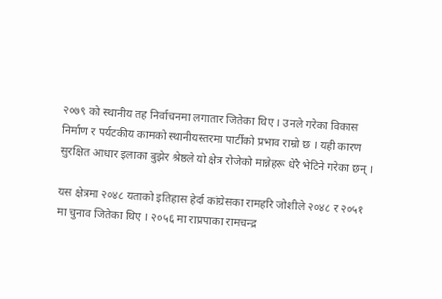२०७९ को स्थानीय तह निर्वाचनमा लगातार जितेका थिए । उनले गरेका विकास निर्माण र पर्यटकीय कामको स्थानीयस्तरमा पार्टीको प्रभाव राम्रो छ । यही कारण सुरक्षित आधार इलाका बुझेर श्रेष्ठले यो क्षेत्र रोजेको मान्नेहरू धेरै भेटिने गरेका छन् ।

यस क्षेत्रमा २०४८ यताको इतिहास हेर्दा कांग्रेसका रामहरि जोशीले २०४८ र २०५१ मा चुनाव जितेका थिए । २०५६ मा राप्रपाका रामचन्द्र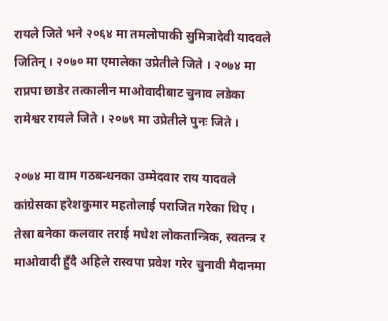रायले जिते भने २०६४ मा तमलोपाकी सुमित्रादेवी यादवले जितिन् । २०७० मा एमालेका उप्रेतीले जिते । २०७४ मा राप्रपा छाडेर तत्कालीन माओवादीबाट चुनाव लडेका रामेश्वर रायले जिते । २०७९ मा उप्रेतीले पुनः जिते ।

२०७४ मा वाम गठबन्धनका उम्मेदवार राय यादवले कांग्रेसका हरेशकुमार महतोलाई पराजित गरेका थिए । तेस्रा बनेका कलवार तराई मधेश लोकतान्त्रिक, स्वतन्त्र र माओवादी हुँदै अहिले रास्वपा प्रवेश गरेर चुनावी मैदानमा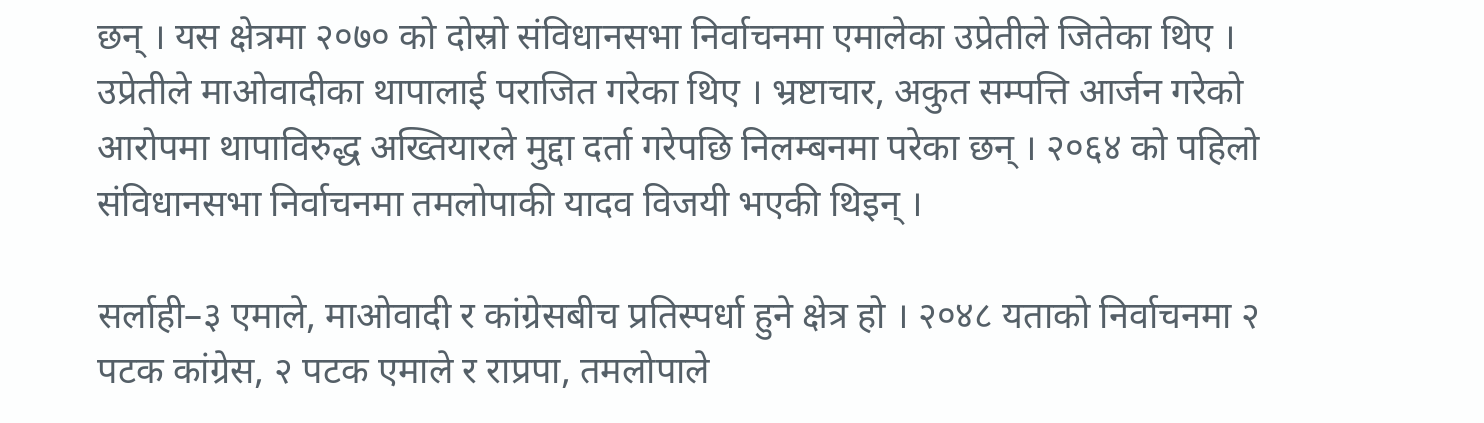छन् । यस क्षेत्रमा २०७० को दोस्रो संविधानसभा निर्वाचनमा एमालेका उप्रेतीले जितेका थिए । उप्रेतीले माओवादीका थापालाई पराजित गरेका थिए । भ्रष्टाचार, अकुत सम्पत्ति आर्जन गरेको आरोपमा थापाविरुद्ध अख्तियारले मुद्दा दर्ता गरेपछि निलम्बनमा परेका छन् । २०६४ को पहिलो संविधानसभा निर्वाचनमा तमलोपाकी यादव विजयी भएकी थिइन् ।

सर्लाही–३ एमाले, माओवादी र कांग्रेसबीच प्रतिस्पर्धा हुने क्षेत्र हो । २०४८ यताको निर्वाचनमा २ पटक कांग्रेस, २ पटक एमाले र राप्रपा, तमलोपाले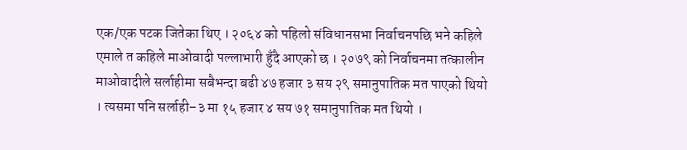एक/एक पटक जितेका थिए । २०६४ को पहिलो संविधानसभा निर्वाचनपछि भने कहिले एमाले त कहिले माओवादी पल्लाभारी हुँदै आएको छ । २०७९ को निर्वाचनमा तत्कालीन माओवादीले सर्लाहीमा सबैभन्दा बढी ४७ हजार ३ सय २९ समानुपातिक मत पाएको थियो । त्यसमा पनि सर्लाही–३ मा १५ हजार ४ सय ७१ समानुपातिक मत थियो ।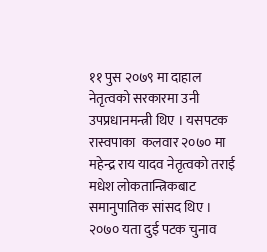११ पुस २०७९ मा दाहाल नेतृत्वको सरकारमा उनी उपप्रधानमन्त्री थिए । यसपटक रास्वपाका  कलवार २०७० मा महेन्द्र राय यादव नेतृत्वको तराई मधेश लोकतान्त्रिकबाट समानुपातिक सांसद थिए । २०७० यता दुई पटक चुनाव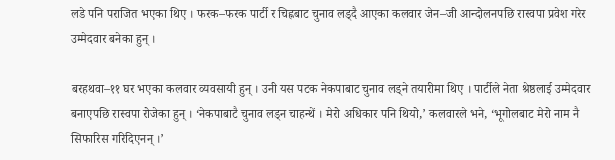लडे पनि पराजित भएका थिए । फरक–फरक पार्टी र चिह्नबाट चुनाव लड्दै आएका कलवार जेन–जी आन्दोलनपछि रास्वपा प्रवेश गरेर उम्मेदवार बनेका हुन् ।

बरहथवा–११ घर भएका कलवार व्यवसायी हुन् । उनी यस पटक नेकपाबाट चुनाव लड्ने तयारीमा थिए । पार्टीले नेता श्रेष्ठलाई उम्मेदवार बनाएपछि रास्वपा रोजेका हुन् । ‘नेकपाबाटै चुनाव लड्न चाहन्थें । मेरो अधिकार पनि थियो,’ कलवारले भने, ‘भूगोलबाट मेरो नाम नै सिफारिस गरिदिएनन् ।’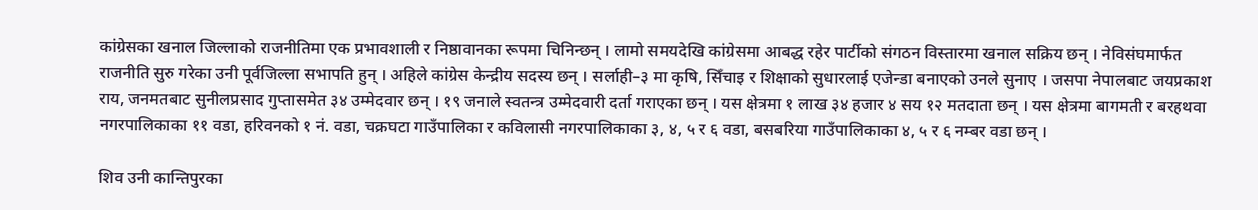कांग्रेसका खनाल जिल्लाको राजनीतिमा एक प्रभावशाली र निष्ठावानका रूपमा चिनिन्छन् । लामो समयदेखि कांग्रेसमा आबद्ध रहेर पार्टीको संगठन विस्तारमा खनाल सक्रिय छन् । नेविसंघमार्फत राजनीति सुरु गरेका उनी पूर्वजिल्ला सभापति हुन् । अहिले कांग्रेस केन्द्रीय सदस्य छन् । सर्लाही–३ मा कृषि, सिँचाइ र शिक्षाको सुधारलाई एजेन्डा बनाएको उनले सुनाए । जसपा नेपालबाट जयप्रकाश राय, जनमतबाट सुनीलप्रसाद गुप्तासमेत ३४ उम्मेदवार छन् । १९ जनाले स्वतन्त्र उम्मेदवारी दर्ता गराएका छन् । यस क्षेत्रमा १ लाख ३४ हजार ४ सय १२ मतदाता छन् । यस क्षेत्रमा बागमती र बरहथवा नगरपालिकाका ११ वडा, हरिवनको १ नं. वडा, चक्रघटा गाउँपालिका र कविलासी नगरपालिकाका ३, ४, ५ र ६ वडा, बसबरिया गाउँपालिकाका ४, ५ र ६ नम्बर वडा छन् ।

शिव उनी कान्तिपुरका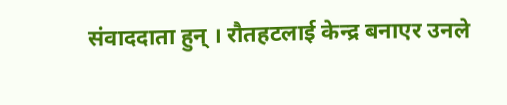संवाददाता हुन् । रौतहटलाई केन्द्र बनाएर उनले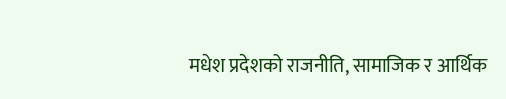मधेश प्रदेशको राजनीति, सामाजिक र आर्थिक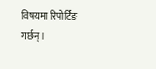विषयमा रिपोर्टिङ गर्छन् ।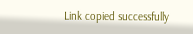Link copied successfully